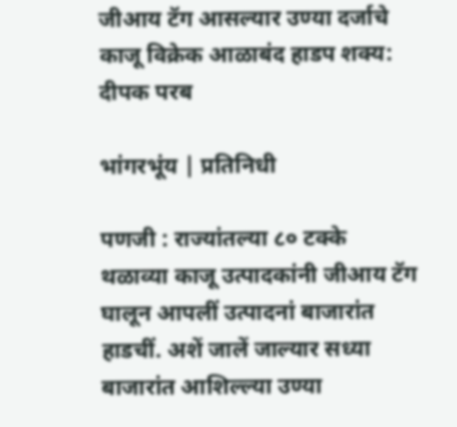जीआय टॅग आसल्यार उण्या दर्जाचे काजू विक्रेक आळाबंद हाडप शक्य: दीपक परब

भांगरभूंय | प्रतिनिधी

पणजी : राज्यांतल्या ८० टक्के थळाव्या काजू उत्पादकांनी जीआय टॅग घालून आपलीं उत्पादनां बाजारांत हाडचीं. अशें जालें जाल्यार सध्या बाजारांत आशिल्ल्या उण्या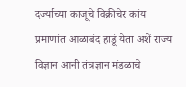दर्ज्याच्या काजूचे विक्रीचेर कांय प्रमाणांत आळाबंद हाडूं येता अशें राज्य विज्ञान आनी तंत्रज्ञान मंडळाचे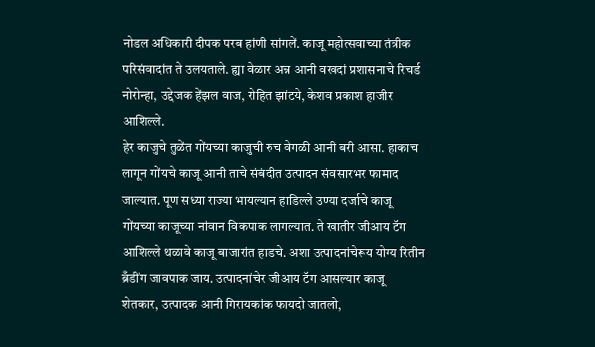नोडल अधिकारी दीपक परब हांणी सांगलें. काजू महोत्सवाच्या तंत्रीक परिसंवादांत ते उलयताले. ह्या वेळार अन्न आनी वखदां प्रशासनाचे रिचर्ड नोरोन्हा, उद्देजक हेंझल वाज, रोहित झांटये, केशव प्रकाश हाजीर आशिल्ले.
हेर काजुचे तुळेंत गोंयच्या काजुची रुच वेगळी आनी बरी आसा. हाकाच लागून गोंयचे काजू आनी ताचे संबंदीत उत्पादन संवसारभर फामाद जाल्यात. पूण सध्या राज्या भायल्यान हाडिल्ले उण्या दर्जाचे काजू गोंयच्या काजूच्या नांवान विकपाक लागल्यात. ते खातीर जीआय टॅग आशिल्ले थळावे काजू बाजारांत हाडचे. अशा उत्पादनांचेरूय योग्य रितीन ब्रँडींग जावपाक जाय. उत्पादनांचेर जीआय टॅग आसल्यार काजू शेतकार, उत्पादक आनी गिरायकांक फायदो जातलो,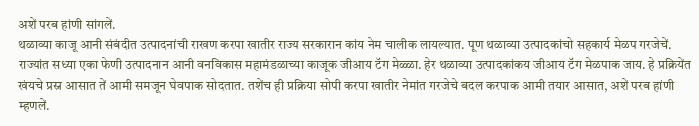अशें परब हांणी सांगलें.
थळाव्या काजू आनी संबंदीत उत्पादनांची राखण करपा खातीर राज्य सरकारान कांय नेम चालीक लायल्यात. पूण थळाव्या उत्पादकांचो सहकार्य मेळप गरजेचें. राज्यांत सध्या एका फेणी उत्पादनान आनी वनविकास महामंडळाच्या काजूक जीआय टॅग मेळ्ळा. हेर थळाव्या उत्पादकांकय जीआय टॅग मेळपाक जाय. हे प्रक्रियेंत खंयचे प्रस्न आसात तें आमी समजून घेवपाक सोदतात. तशेंच ही प्रक्रिया सोपी करपा खातीर नेमांत गरजेचे बदल करपाक आमी तयार आसात, अशें परब हांणी म्हणलें.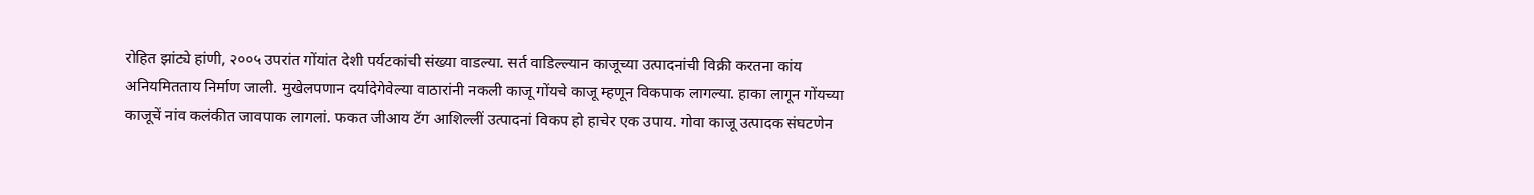रोहित झांट्ये हांणी, २००५ उपरांत गोंयांत देशी पर्यटकांची संख्या वाडल्या. सर्त वाडिल्ल्यान काजूच्या उत्पादनांची विक्री करतना कांय अनियमितताय निर्माण जाली. मुखेलपणान दर्यादेगेवेल्या वाठारांनी नकली काजू गोंयचे काजू म्हणून विकपाक लागल्या. हाका लागून गोंयच्या काजूचें नांव कलंकीत जावपाक लागलां. फकत जीआय टॅग आशिल्लीं उत्पादनां विकप हो हाचेर एक उपाय. गोवा काजू उत्पादक संघटणेन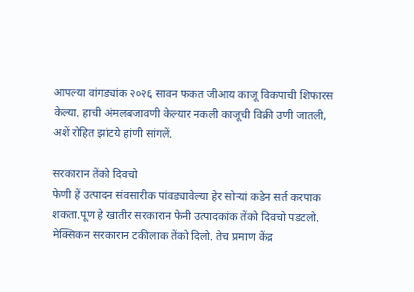आपल्या वांगड्यांक २०२६ सावन फकत जीआय काजू विकपाची शिफारस केल्या. हाची अंमलबजावणी केल्यार नकली काजूची विक्री उणी जातली, अशें रोहित झांटये हांणी सांगलें.

सरकारान तेंको दिवचो
फेणी हें उत्पादन संवसारीक पांवड्यावेल्या हेर सोर्‍यां कडेन सर्त करपाक शकता.पूण हे खातीर सरकारान फेनी उत्पादकांक तेंको दिवचो पडटलो. मेक्सिकन सरकारान टकीलाक तेंको दिलो. तेच प्रमाण केंद्र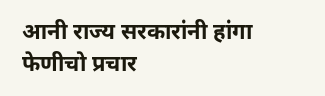आनी राज्य सरकारांनी हांगा फेणीचो प्रचार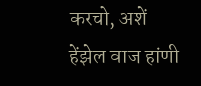करचो, अशें हेंझेल वाज हांणी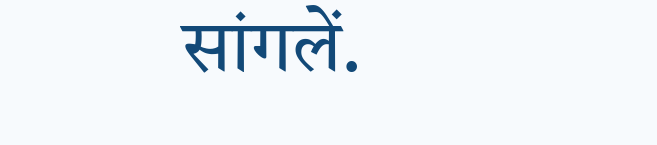सांगलें.